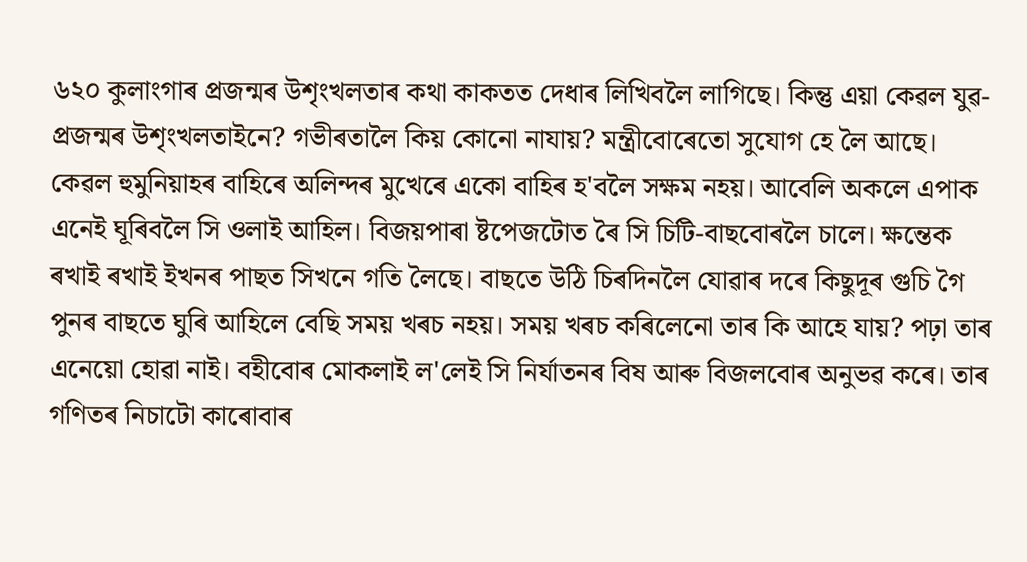৬২০ কুলাংগাৰ প্ৰজন্মৰ উশৃংখলতাৰ কথা কাকতত দেধাৰ লিখিবলৈ লাগিছে। কিন্তু এয়া কেৱল যুৱ- প্ৰজন্মৰ উশৃংখলতাইনে? গভীৰতালৈ কিয় কোনো নাযায়? মন্ত্ৰীবোৰেতো সুযোগ হে লৈ আছে। কেৱল হুমুনিয়াহৰ বাহিৰে অলিন্দৰ মুখেৰে একো বাহিৰ হ'বলৈ সক্ষম নহয়। আবেলি অকলে এপাক এনেই ঘূৰিবলৈ সি ওলাই আহিল। বিজয়পাৰা ষ্টপেজটোত ৰৈ সি চিটি-বাছবোৰলৈ চালে। ক্ষন্তেক ৰখাই ৰখাই ইখনৰ পাছত সিখনে গতি লৈছে। বাছতে উঠি চিৰদিনলৈ যোৱাৰ দৰে কিছুদূৰ গুচি গৈ পুনৰ বাছতে ঘুৰি আহিলে বেছি সময় খৰচ নহয়। সময় খৰচ কৰিলেনো তাৰ কি আহে যায়? পঢ়া তাৰ এনেয়ো হোৱা নাই। বহীবোৰ মোকলাই ল'লেই সি নিৰ্যাতনৰ বিষ আৰু বিজলবোৰ অনুভৱ কৰে। তাৰ গণিতৰ নিচাটো কাৰোবাৰ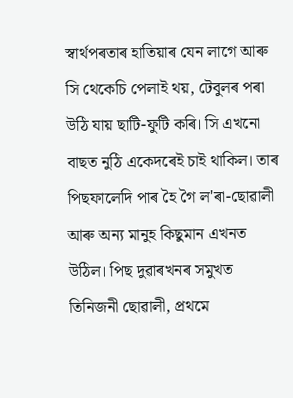স্বাৰ্থপৰতাৰ হাতিয়াৰ যেন লাগে আৰু সি থেকেচি পেলাই থয়, টেবুলৰ পৰা উঠি যায় ছাটি-ফুটি কৰি। সি এখনো বাছত নুঠি একেদৰেই চাই থাকিল। তাৰ পিছফালেদি পাৰ হৈ গৈ ল'ৰা-ছোৱালী আৰু অন্য মানুহ কিছুমান এখনত উঠিল। পিছ দুৱাৰখনৰ সমুখত তিনিজনী ছোৱালী, প্ৰথমে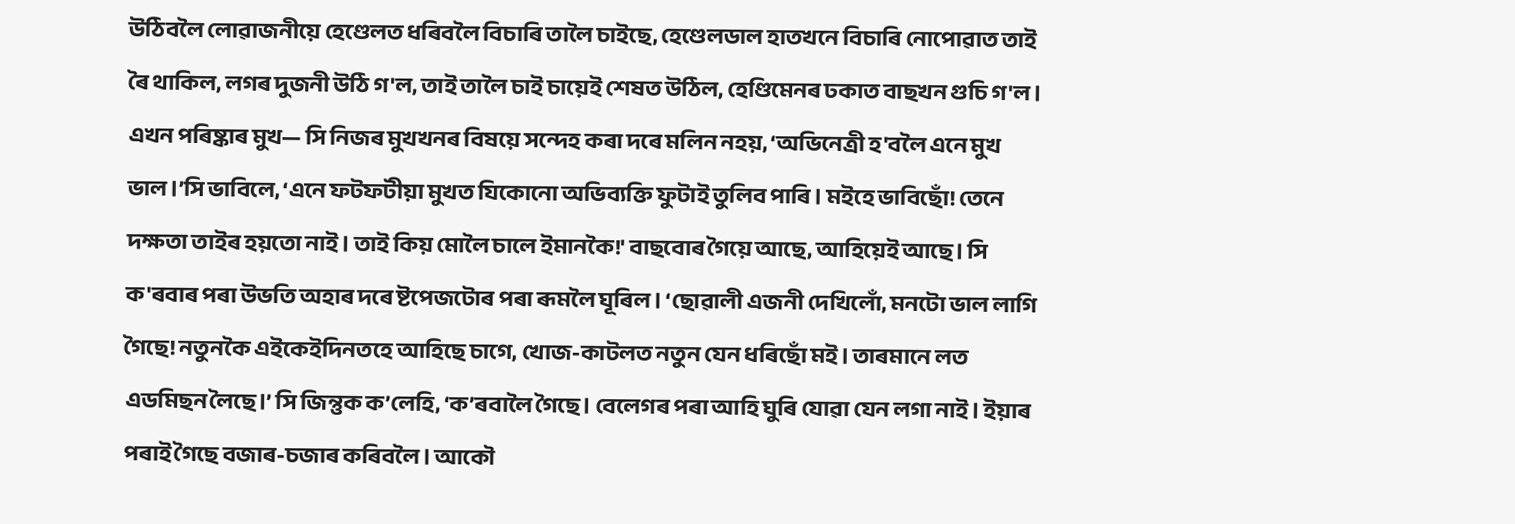উঠিবলৈ লোৱাজনীয়ে হেণ্ডেলত ধৰিবলৈ বিচাৰি তালৈ চাইছে, হেণ্ডেলডাল হাতখনে বিচাৰি নোপোৱাত তাই ৰৈ থাকিল, লগৰ দুজনী উঠি গ'ল, তাই তালৈ চাই চায়েই শেষত উঠিল, হেণ্ডিমেনৰ ঢকাত বাছখন গুচি গ'ল। এখন পৰিষ্কাৰ মুখ— সি নিজৰ মুখখনৰ বিষয়ে সন্দেহ কৰা দৰে মলিন নহয়, ‘অভিনেত্ৰী হ'বলৈ এনে মুখ ভাল।’সি ভাবিলে, ‘এনে ফটফটীয়া মুখত যিকোনো অভিব্যক্তি ফুটাই তুলিব পাৰি। মইহে ভাবিছোঁ! তেনে দক্ষতা তাইৰ হয়তো নাই। তাই কিয় মোলৈ চালে ইমানকৈ!' বাছবোৰ গৈয়ে আছে, আহিয়েই আছে। সি ক'ৰবাৰ পৰা উভতি অহাৰ দৰে ষ্টপেজটোৰ পৰা ৰূমলৈ ঘূৰিল। ‘ছোৱালী এজনী দেখিলোঁ, মনটো ভাল লাগি গৈছে! নতুনকৈ এইকেইদিনতহে আহিছে চাগে, খোজ-কাটলত নতুন যেন ধৰিছোঁ মই। তাৰমানে লত এডমিছন লৈছে।’ সি জিন্তুক ক’লেহি, ‘ক’ৰবালৈ গৈছে। বেলেগৰ পৰা আহি ঘুৰি যোৱা যেন লগা নাই। ইয়াৰ পৰাই গৈছে বজাৰ-চজাৰ কৰিবলৈ। আকৌ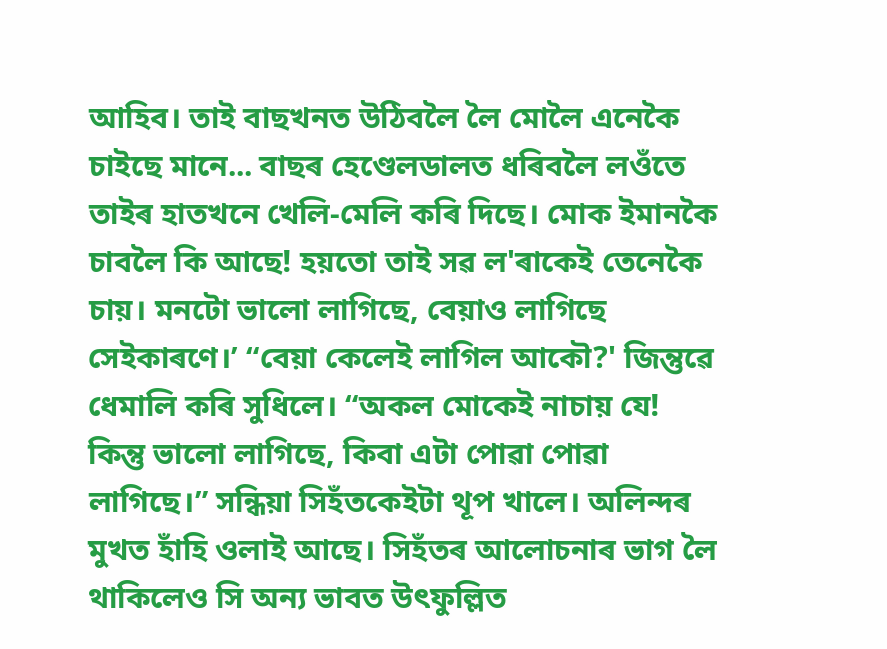আহিব। তাই বাছখনত উঠিবলৈ লৈ মোলৈ এনেকৈ চাইছে মানে... বাছৰ হেণ্ডেলডালত ধৰিবলৈ লওঁতে তাইৰ হাতখনে খেলি-মেলি কৰি দিছে। মোক ইমানকৈ চাবলৈ কি আছে! হয়তো তাই সৱ ল'ৰাকেই তেনেকৈ চায়। মনটো ভালো লাগিছে, বেয়াও লাগিছে সেইকাৰণে।’ “বেয়া কেলেই লাগিল আকৌ?' জিন্তুৱে ধেমালি কৰি সুধিলে। “অকল মোকেই নাচায় যে! কিন্তু ভালো লাগিছে, কিবা এটা পোৱা পোৱা লাগিছে।” সন্ধিয়া সিহঁতকেইটা থূপ খালে। অলিন্দৰ মুখত হাঁহি ওলাই আছে। সিহঁতৰ আলোচনাৰ ভাগ লৈ থাকিলেও সি অন্য ভাবত উৎফুল্লিত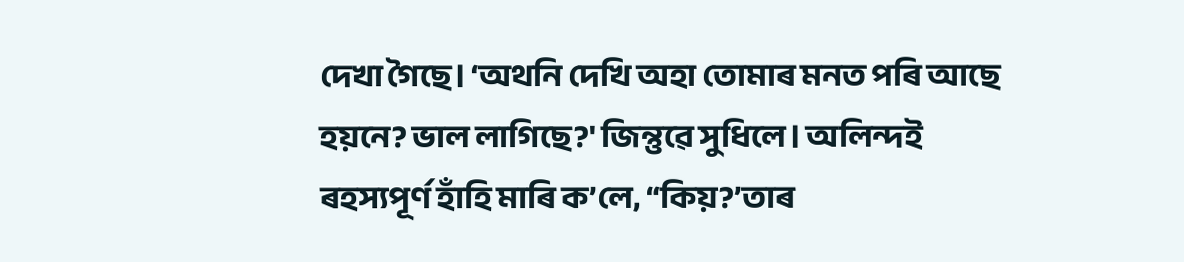দেখা গৈছে। ‘অথনি দেখি অহা তোমাৰ মনত পৰি আছে হয়নে? ভাল লাগিছে?' জিন্তুৱে সুধিলে। অলিন্দই ৰহস্যপূৰ্ণ হাঁহি মাৰি ক’লে, “কিয়?’তাৰ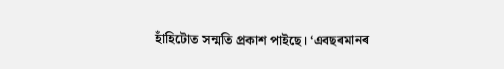হাঁহিটোত সন্মতি প্ৰকাশ পাইছে। ‘এবছৰমানৰ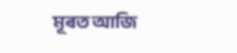মূৰত আজি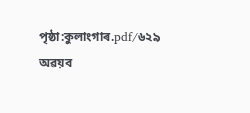পৃষ্ঠা:কুলাংগাৰ.pdf/৬২৯
অৱয়ব